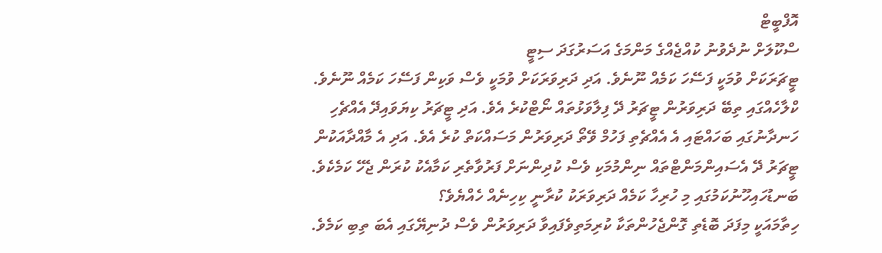އޮފްބީޓް
ސްކޫލަށް ނުދެވުނު ކުއްޖެއްގެ މަންމަގެ އަސަރުގަދަ ސިޓީ
ޓީޗަރަކަށް ވުމަކީ ފަސޭހަ ކަމެއް ނޫނެވެ. އަދި ދަރިވަރަކަށް ވުމަކީ ވެސް ވަކިން ފަސޭހަ ކަމެއް ނޫނެވެ. ކްލާހެއްގައި ތިބޭ ދަރިވަރުން ޓީޗަރު ދޭ ފިލާވަޅުތައް ނޯޓްކުރެ އެވެ. އަދި ޓީޗަރު ކިޔަވައިދޭ އެއްޗެހި ހަނދާނުގައި ބަހައްޓައި އެ އެއްޗެތި ފަހުމް ވޭތޯ ދަރިވަރުން މަސައްކަތް ކުރެ އެވެ. އަދި އެ މާއްދާއަކުން ޓީޗަރު ދޭ އެސައިންމަންޓްތައް ނިންމުމަކި ވެސް ކުދިންނަށް ފަރުވާތެރި ކަމާއެކު ކުރަން ޖެހޭ ކަމެކެވެ. ބަނޑުހައިހޫނުކަމުގައި މި ހުރިހާ ކަމެއް ދަރިވަރަކު ކުރާނީ ކިހިނެއް ހެއްޔެވެ؟
ހިތާމައަކީ މިފަދަ ބޮޑެތި ގޮންޖެހުންތަކާ ކުރިމަތިވެފައިވާ ދަރިވަރުން ވެސް ދުނިޔޭގައި އެބަ ތިބި ކަމެވެ.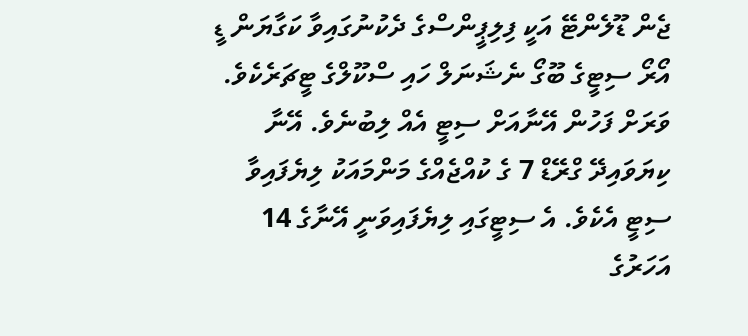ޖެން ޑޫލެންޓޭ އަކީ ފިލިޕީންސްގެ ދެކުނުގައިވާ ކަގާޔަން ޑީ އޯރޯ ސިޓީގެ ބޫގޯ ނެޝަނަލް ހައި ސްކޫލްގެ ޓީޗަރެކެވެ. ވަރަށް ފަހުން އޭނާއަށް ސިޓީ އެއް ލިބުނެވެ. އޭނާ ކިޔަވައިދޭ ގްރޭޑް 7 ގެ ކުއްޖެއްގެ މަންމައަކު ލިޔެފައިވާ ސިޓީ އެކެވެ. އެ ސިޓީގައި ލިޔެފައިވަނީ އޭނާގެ 14 އަހަރުގެ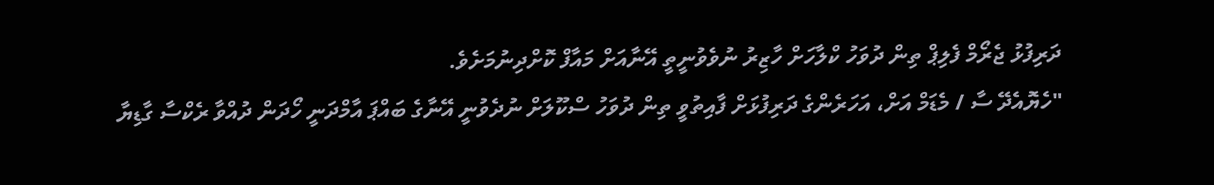ދަރިފުޅު ޖެރޯމް ފެލިޕް ތިން ދުވަހު ކްލާހަށް ހާޒިރު ނުވެވުނީތީ އޭނާއަށް މައާފް ކޮށްދިނުމަށެވެ.
"ހެޔޮއެދޭ ސާ / މެޑަމް އަށް، އަހަރެންގެ ދަރިފުޅަށް ފާއިތުވީ ތިން ދުވަހު ސްކޫލަށް ނުދެވުނީ އޭނާގެ ބައްޕަ އާމްދަނީ ހޯދަން ދުއްވާ ރެކްސާ ގާޑިޔާ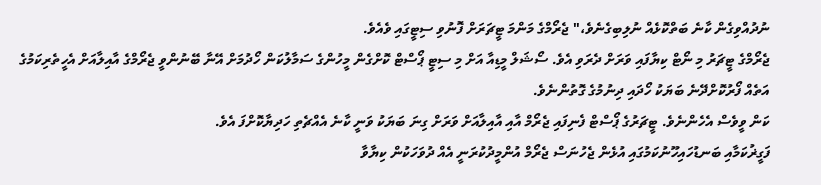ނުދުއްވިގެން ކާނެ ބަތްކޮޅެއް ނުލިބިގެނެވެ،" ޖެރޯމްގެ މަންމަ ޓީޗަރަށް ފޮނުވި ސިޓީގައި ވެއެވެ.
ޖެރޯމްގެ ޓީޗަރު މި ނޯޓް ކިޔާފައި ވަރަށް ދެރަވި އެވެ. ސޯޝަލް މީޑިއާ އަށް މި ސިޓީ ޕޯސްޓް ކޮށްގެން މީހުންގެ ސަމާލުކަން ހޯދުމަށް އޭނާ ބޭނުންވީ ޖެރޯމްގެ އާއިލާއަށް އެހީތެރިކަމުގެ އަތެއް ފޯރުކޮށްދޭނެ ބަޔަކު ހޯދައި ދިނުމުގެ ގޮތުންނެވެ.
ކަން ވީވެސް އެހެންނެވެ. ޓީޗަރުގެ ޕޯސްޓް ފެނިފައި ޖެރޯމް އާއި އާއިލާއަށް ވަރަށް ގިނަ ބަޔަކު ވަނީ ކާނެ އެއްޗެތި ހަދިޔާކޮށްފަ އެވެ.
ފަގީޜުކަމާއި ބަނޑުހައިހޫނުކަމުގައި އުޅެން ޖެހުނަސް ޖެރޯމް އުންމީދުކުރަނީ އެއް ދުވަހަކުން ކިޔާވާ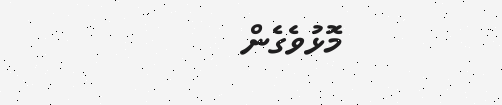މޮޅުވެގެން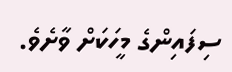ސިފައިންގެ މީހަކަށް ވާށެވެ.